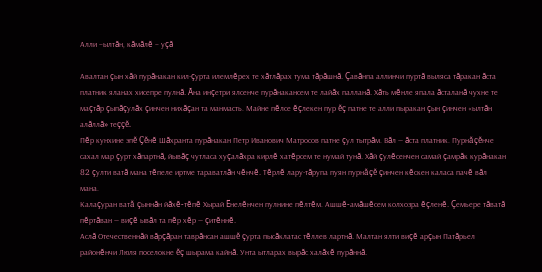Алли –ылтăн, кăмăлĕ – уçă

Авалтан çын хăй пурăнакан кил-çурта илемлĕрех те хăтлăрах тума тăрăшнă. Çавăнпа аллинчи пуртă выляса тăракан ăста платник яланах хисепре пулнă. Ăна инçетри ялсенче пурăнакансем те лайăх палланă. Хăть мĕнле япала ăсталанă чухне те маçтăр çыпăçулăх çинчен нихăçан та манмасть. Майне пĕлсе ĕçлекен пур ĕç патне те алли пыракан çын çинчен «ылтăн алăллă» теççĕ.
Пĕр кунхине эпĕ Çĕнĕ Шăхранта пурăнакан Петр Иванович Матросов патне çул тытрăм. Вăл — ăста платник. Пурнăçĕнче сахал мар çурт хăпартнă, йывăç чутласа хуçалăхра кирлĕ хатĕрсем те нумай тунă. Хăй çулĕсенчен самай çамрăк курăнакан 82 çулти ватă мана тĕпеле иртме тараватлăн чĕнчĕ. Тĕрлĕ лару-тăрупа пуян пурнăçĕ çинчен кĕскен каласа пачĕ вăл мана.
Калаçуран ватă çыннăн йăхĕ-тĕпĕ Хырай Ĕнелĕнчен пулнине пĕлтĕм. Ашшĕ-амăшĕсем колхозра ĕçленĕ. Çемьере тăватă пĕртăван — виçĕ ывăл та пĕр хĕр — çитĕннĕ.
Аслă Отечественнăй вăрçăран таврăнсан ашшĕ çурта пысăклатас тĕллев лартнă. Малтан ялти виçĕ арçын Патăрьел районĕнчи Люля поселокне ĕç шырама кайнă. Унта ытларах вырăс халăхĕ пурăннă.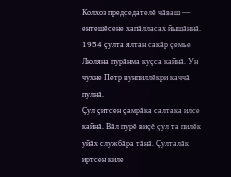Колхоз председателĕ чăваш — ентешĕсене хапăлласах йышăннă. 1954 çулта ялтан сакăр çемье Люляна пурăнма куçса кайнă. Ун чухне Петр вунпиллĕкри каччă пулнă.
Çул çитсен çамрăка салтака илсе кайнă. Вăл пурĕ виçĕ çул та пилĕк уйăх службăра тăнă. Çулталăк иртсен киле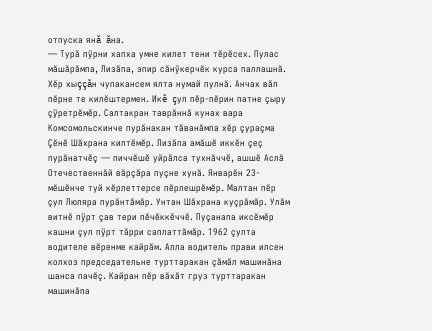отпуска янă ăна.
— Турă пÿрни хапха умне килет тени тĕрĕсех. Пулас мăшăрăмпа, Лизăпа, эпир сăнÿкерчĕк курса паллашнă. Хĕр хыççăн чупакансем ялта нумай пулнă. Анчах вăл пĕрне те килĕштермен. Икĕ çул пĕр-пĕрин патне çыру çÿретрĕмĕр. Салтакран таврăннă кунах вара Комсомольскинче пурăнакан тăванăмпа хĕр çураçма Çĕнĕ Шăхрана килтĕмĕр. Лизăпа амăшĕ иккĕн çеç пурăнатчĕç — пиччĕшĕ уйрăлса тухнăччĕ, ашшĕ Аслă Отечественнăй вăрçăра пуçне хунă. Январĕн 23-мĕшĕнче туй кĕрлеттерсе пĕрлешрĕмĕр. Малтан пĕр çул Люляра пурăнтăмăр. Унтан Шăхрана куçрăмăр. Улăм витнĕ пÿрт çав тери пĕчĕккĕччĕ. Пуçанапа иксĕмĕр кашни çул пÿрт тăрри саплаттăмăр. 1962 çулта водителе вĕренме кайрăм. Алла водитель прави илсен колхоз председательне турттаракан çăмăл машинăна шанса пачĕç. Кайран пĕр вăхăт груз турттаракан машинăпа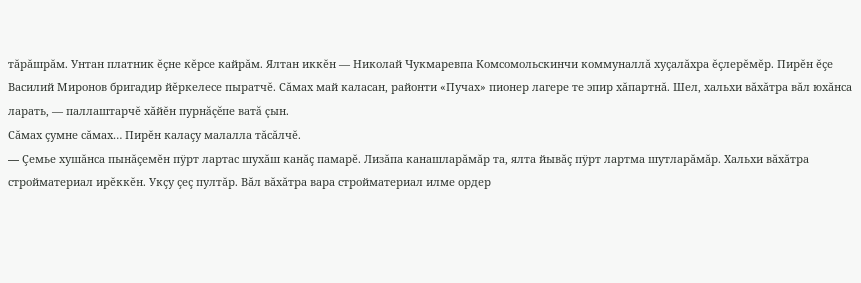тăрăшрăм. Унтан платник ĕçне кĕрсе кайрăм. Ялтан иккĕн — Николай Чукмаревпа Комсомольскинчи коммуналлă хуçалăхра ĕçлерĕмĕр. Пирĕн ĕçе Василий Миронов бригадир йĕркелесе пыратчĕ. Сăмах май каласан, районти «Пучах» пионер лагере те эпир хăпартнă. Шел, хальхи вăхăтра вăл юхăнса ларать, — паллаштарчĕ хăйĕн пурнăçĕпе ватă çын.
Сăмах çумне сăмах… Пирĕн калаçу малалла тăсăлчĕ.
— Çемье хушăнса пынăçемĕн пÿрт лартас шухăш канăç памарĕ. Лизăпа канашларăмăр та, ялта йывăç пÿрт лартма шутларăмăр. Хальхи вăхăтра стройматериал ирĕккĕн. Укçу çеç пултăр. Вăл вăхăтра вара стройматериал илме ордер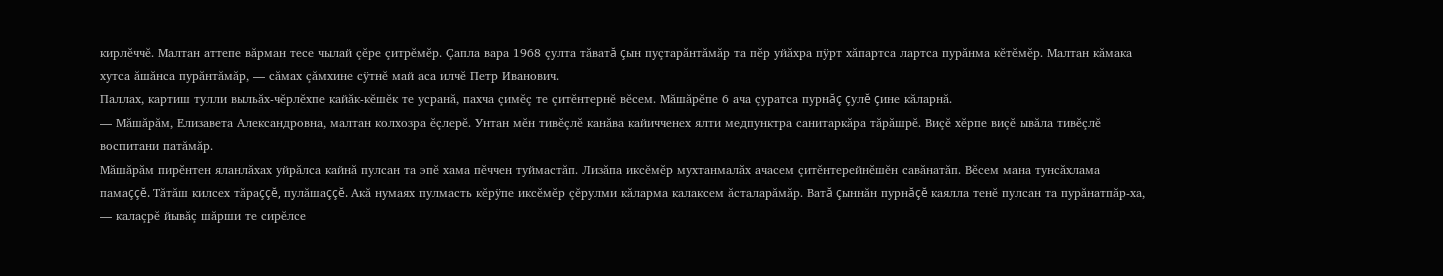кирлĕччĕ. Малтан аттепе вăрман тесе чылай çĕре çитрĕмĕр. Çапла вара 1968 çулта тăватă çын пуçтарăнтăмăр та пĕр уйăхра пÿрт хăпартса лартса пурăнма кĕтĕмĕр. Малтан кăмака хутса ăшăнса пурăнтăмăр, — сăмах çăмхине сÿтнĕ май аса илчĕ Петр Иванович.
Паллах, картиш тулли выльăх-чĕрлĕхпе кайăк-кĕшĕк те усранă, пахча çимĕç те çитĕнтернĕ вĕсем. Мăшăрĕпе 6 ача çуратса пурнăç çулĕ çине кăларнă.
— Мăшăрăм, Елизавета Александровна, малтан колхозра ĕçлерĕ. Унтан мĕн тивĕçлĕ канăва кайичченех ялти медпунктра санитаркăра тăрăшрĕ. Виçĕ хĕрпе виçĕ ывăла тивĕçлĕ воспитани патăмăр.
Мăшăрăм пирĕнтен яланлăхах уйрăлса кайнă пулсан та эпĕ хама пĕччен туймастăп. Лизăпа иксĕмĕр мухтанмалăх ачасем çитĕнтерейнĕшĕн савăнатăп. Вĕсем мана тунсăхлама памаççĕ. Тăтăш килсех тăраççĕ, пулăшаççĕ. Акă нумаях пулмасть кĕрÿпе иксĕмĕр çĕрулми кăларма калаксем ăсталарăмăр. Ватă çыннăн пурнăçĕ каялла тенĕ пулсан та пурăнатпăр-ха, — калаçрĕ йывăç шăрши те сирĕлсе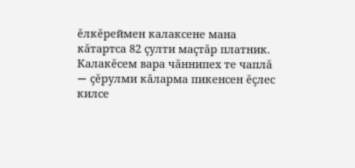ĕлкĕреймен калаксене мана кăтартса 82 çулти маçтăр платник.
Калакĕсем вара чăннипех те чаплă — çĕрулми кăларма пикенсен ĕçлес килсе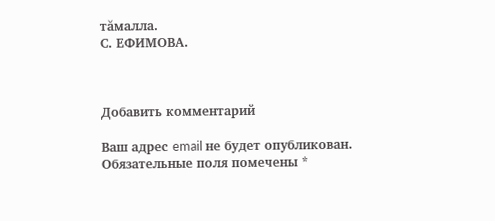тăмалла.
С. ЕФИМОВА.



Добавить комментарий

Ваш адрес email не будет опубликован. Обязательные поля помечены *